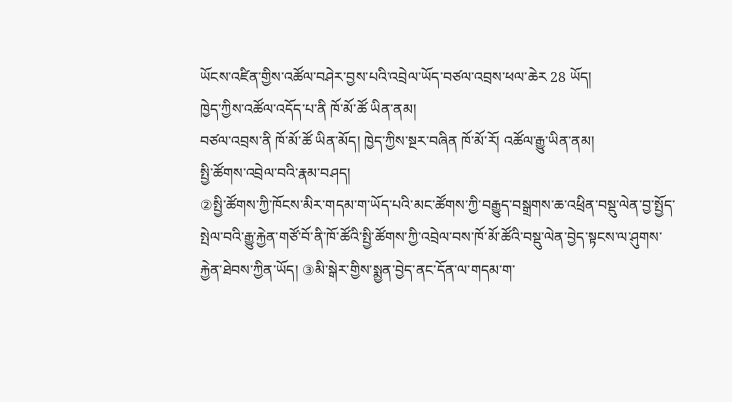ཡོངས་འཛིན་གྱིས་འཚོལ་བཤེར་བྱས་པའི་འབྲེལ་ཡོད་བཙལ་འབྲས་ཕལ་ཆེར 28 ཡོད།
ཁྱེད་ཀྱིས་འཚོལ་འདོད་པ་ནི ཁོ་མོ་ཚོ ཡིན་ནམ།
བཙལ་འབྲས་ནི ཁོ་མོ་ཚོ ཡིན་མོད། ཁྱེད་ཀྱིས་སྔར་བཞིན ཁོ་མོ་རོ། འཚོལ་རྒྱུ་ཡིན་ནམ།
སྤྱི་ཚོགས་འབྲེལ་བའི་རྣམ་བཤད།
②སྤྱི་ཚོགས་ཀྱི་ཁོངས་མིར་གདམ་ག་ཡོད་པའི་མང་ཚོགས་ཀྱི་བརྒྱུད་བསྒྲགས་ཆ་འཕྲིན་བསྡུ་ལེན་བྱ་སྤྱོད་སྤེལ་བའི་རྒྱུ་རྐྱེན་གཙོ་བོ་ནི་ཁོ་ཚོའི་སྤྱི་ཚོགས་ཀྱི་འབྲེལ་བས་ཁོ་མོ་ཚོའི་བསྡུ་ལེན་བྱེད་སྟངས་ལ་ཤུགས་རྐྱེན་ཐེབས་ཀྱིན་ཡོད། ③མི་སྒེར་གྱིས་སྨྱན་བྱེད་ནང་དོན་ལ་གདམ་ག་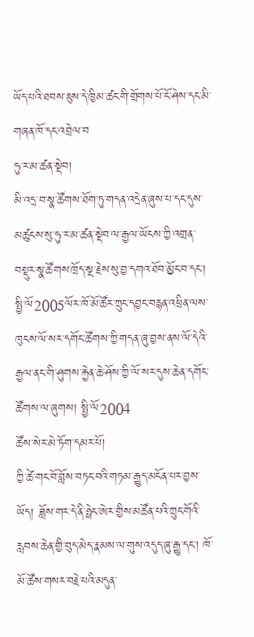ཡོད་པའི་ཐབས་ཇུས་དེ་ཁྱིམ་ཚང་གི་གྲོགས་པོ་ངོ་ཤེས་དང་མི་གཞན་ཁོ་དང་འབྲེལ་བ
ཧུ་ར་མ་ཚན་སྡེབ།
མི་འདྲ་བ་སྣ་ཚོགས་ཐོག་ཏུ་གདན་འདྲེན་ཞུས་པ་དང་དུས་མཚུངས་སུ་ཧུ་ར་མ་ཚན་སྡེབ་ལ་རྒྱལ་ཡོངས་ཀྱི་འགྲན་བསྡུར་སྣ་ཚོགས་ཁྲོད་སྔ་རྗེས་སུ་བྱ་དགའ་ཐོབ་མྱོང་བ་དང་། སྤྱི་ལོ2005ལོར་ཁོ་མོ་ཚོར་ཀྲུང་དབྱང་བརྙན་འཕྲིན་ལས་ཁུངས་ལོ་སར་དགོང་ཚོགས་ཀྱི་གདན་ཞུ་བྱས་ནས་ལོ་དེའི་རྒྱལ་ནང་གི་ཤུགས་རྐྱེན་ཆེ་ཤོས་ཀྱི་ལོ་སར་དུས་ཆེན་དགོང་ཚོགས་ལ་ཞུགས། སྤྱི་ལོ2004
ཚོས་སེར་མེ་ཏོག་དམར་པོ།
ཀྱི་ཚེ་གང་བོ་བློས་བཏང་བའི་གཏམ་རྒྱུད་མངོན་པར་བྱས་ཡོད། ཟློས་གར་དེ་ནི་ཧྥེང་ཨེར་གྱིས་མཚོན་པའི་ཀྲུང་གོའི་རླབས་ཆེན་གྱི་བུད་མེད་རྣམས་ལ་གུས་འདུད་ཞུ་རྒྱུ་དང་། ཁོ་མོ་ཚོས་གསར་བརྗེ་པའི་མདུན་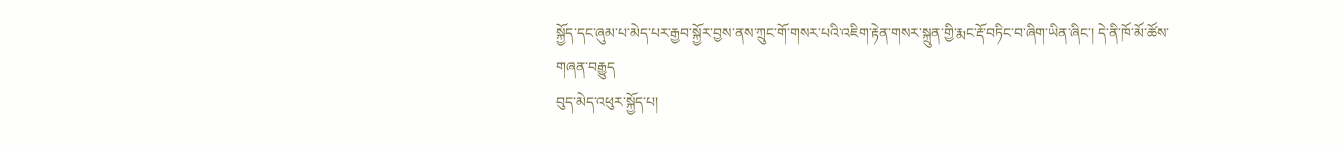སྐྱོད་དང་ཞུམ་པ་མེད་པར་རྒྱབ་སྐྱོར་བྱས་ནས་ཀྲུང་གོ་གསར་པའི་འཇིག་རྟེན་གསར་སྐྲུན་གྱི་རྨང་རྡོ་བཏིང་བ་ཞིག་ཡིན་ཞིང་། དེ་ནི་ཁོ་མོ་ཚོས་གཞན་བརྒྱུད
བུད་མེད་འཕུར་སྐྱོད་པ།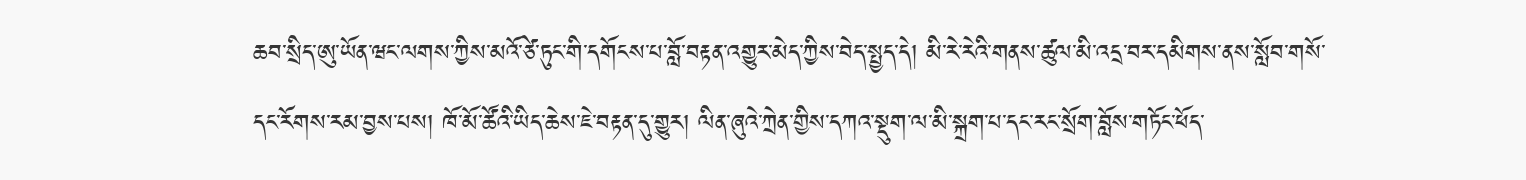ཆབ་སྲིད་ཨུ་ཡོན་ཝང་ལགས་ཀྱིས་མའོ་ཙེ་ཏུང་གི་དགོངས་པ་བློ་བརྟན་འགྱུར་མེད་ཀྱིས་བེད་སྤྱད་དེ། མི་རེ་རེའི་གནས་ཚུལ་མི་འདྲ་བར་དམིགས་ནས་སློབ་གསོ་དང་རོགས་རམ་བྱས་པས། ཁོ་མོ་ཚོའི་ཡིད་ཆེས་ཇེ་བརྟན་དུ་གྱུར། ལིན་ཞུའེ་ཀྲེན་གྱིས་དཀའ་སྡུག་ལ་མི་སྐྲག་པ་དང་རང་སྲོག་བློས་གཏོང་ཕོད་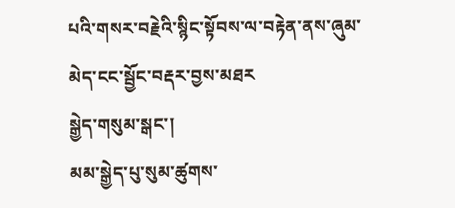པའི་གསར་བརྗེའི་སྙིང་སྟོབས་ལ་བརྟེན་ནས་ཞུམ་མེད་ངང་སྦྱོང་བརྡར་བྱས་མཐར
སྒྱེད་གསུམ་སྒང་།
མམ་སྒྱེད་པུ་སུམ་ཚུགས་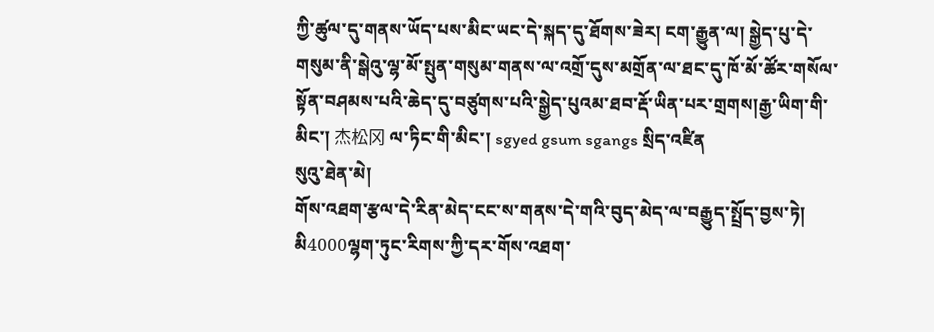ཀྱི་ཚུལ་དུ་གནས་ཡོད་པས་མིང་ཡང་དེ་སྐད་དུ་ཐོགས་ཟེར། ངག་རྒྱུན་ལ། སྒྱེད་པུ་དེ་གསུམ་ནི་སྒེའུ་ལྷ་མོ་སྤུན་གསུམ་གནས་ལ་འགྲོ་དུས་མགྲོན་ལ་ཐང་དུ་ཁོ་མོ་ཚོར་གསོལ་སྟོན་བཤམས་པའི་ཆེད་དུ་བཙུགས་པའི་སྒྱེད་པུའམ་ཐབ་རྡོ་ཡིན་པར་གྲགས།རྒྱ་ཡིག་གི་མིང་། 杰松冈 ལ་ཏིང་གི་མིང་། sgyed gsum sgangs སྲིད་འཛིན
སུའུ་ཐེན་མེ།
གོས་འཐག་རྩལ་དེ་རིན་མེད་ངང་ས་གནས་དེ་གའི་བུད་མེད་ལ་བརྒྱུད་སྤྲོད་བྱས་ཏེ། མི4000ལྷག་ཏུང་རིགས་ཀྱི་དར་གོས་འཐག་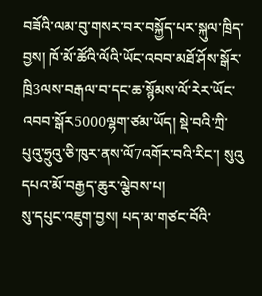བཟོའི་ལམ་བུ་གསར་བར་བསྐྱོད་པར་སྐུལ་ཁྲིད་བྱས། ཁོ་མོ་ཚོའི་ལོའི་ཡོང་འབབ་མཐོ་ཤོས་སྒོར་ཁྲི3ལས་བརྒལ་བ་དང་ཆ་སྙོམས་ལོ་རེར་ཡོང་འབབ་སྒོར5000ལྷག་ཙམ་ཡོད། སྡེ་བའི་ཀྲི་པུའུ་ཧྲུའུ་ཅི་ཁུར་ནས་ལོ7འགོར་བའི་རིང་། སུའུ
དཔའ་མོ་བརྒྱད་ཆུར་ལྕེབས་པ།
སུ་དཔུང་འཇུག་བྱས། པད་མ་གཙང་བོའི་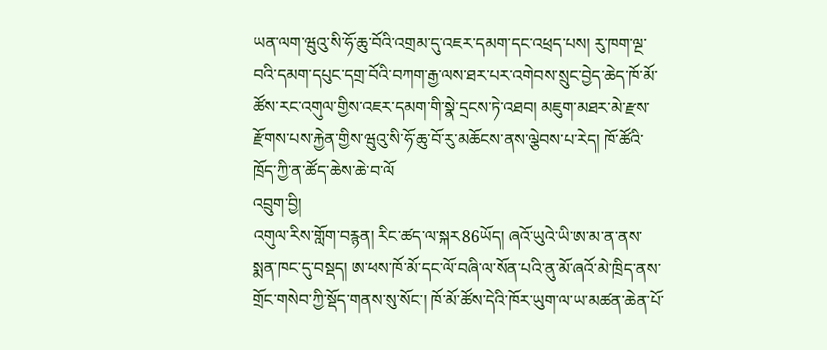ཡན་ལག་ཝུའུ་སི་ཧོ་ཆུ་བོའི་འགྲམ་དུ་འཇར་དམག་དང་འཕྲད་པས། རུ་ཁག་ལྔ་བའི་དམག་དཔུང་དགྲ་བོའི་བཀག་རྒྱ་ལས་ཐར་པར་འགེབས་སྲུང་བྱེད་ཆེད་ཁོ་མོ་ཚོས་རང་འགུལ་གྱིས་འཇར་དམག་གི་སྣེ་དྲངས་ཏེ་འཐབ། མཇུག་མཐར་མེ་རྫས་རྫོགས་པས་རྐྱེན་གྱིས་ཝུའུ་སི་ཧོ་ཆུ་བོ་རུ་མཆོངས་ནས་ལྕེབས་པ་རེད། ཁོ་ཚོའི་ཁྲོད་ཀྱི་ན་ཚོད་ཆེས་ཆེ་བ་ལོ
འབྲུག་བྱི།
འགུལ་རིས་གློག་བརྙན། རིང་ཚད་ལ་སྐར86ཡོད། ཞའོ་ཡུའེ་ཡི་ཨ་མ་ན་ནས་སྨན་ཁང་དུ་བསྡད། ཨ་ཕས་ཁོ་མོ་དང་ལོ་བཞི་ལ་སོན་པའི་ནུ་མོ་ཞའོ་མེ་ཁྲིད་ནས་གྲོང་གསེབ་ཀྱི་སྡོད་གནས་སུ་སོང་། ཁོ་མོ་ཚོས་དེའི་ཁོར་ཡུག་ལ་ཡ་མཚན་ཆེན་པོ་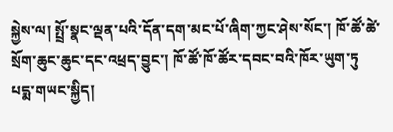སྐྱེས་ལ། སྤྲོ་སྣང་ལྡན་པའི་དོན་དག་མང་པོ་ཞིག་ཀྱང་ཤེས་སོང་། ཁོ་ཚོ་ཚེ་སྲོག་ཆུང་ཆུང་དང་འཕྲད་བྱུང་། ཁོ་ཚོ་ཁོ་ཚོར་དབང་བའི་ཁོར་ཡུག་ཏུ
པདྨ་གཡང་སྐྱིད།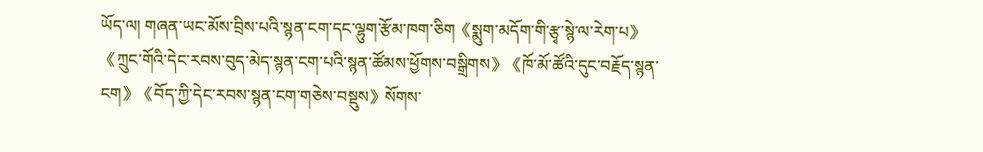ཡོད་ལ། གཞན་ཡང་མོས་བྲིས་པའི་སྙན་ངག་དང་ལྷུག་རྩོམ་ཁག་ཅིག《སྨུག་མདོག་གི་རྩྭ་སྙེ་ལ་རེག་པ》《ཀྲུང་གོའི་དེང་རབས་བུད་མེད་སྙན་ངག་པའི་སྙན་ཚོམས་ཕྱོགས་བསྒྲིགས》《ཁོ་མོ་ཚོའི་དུང་བརྗོད་སྙན་ངག》《བོད་ཀྱི་དེང་རབས་སྙན་ངག་གཅེས་བསྡུས》སོགས་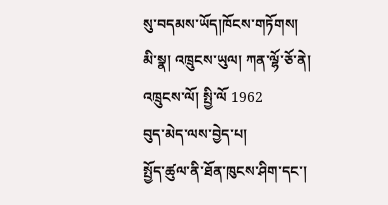སུ་བདམས་ཡོད།ཁོངས་གཏོགས། མི་སྣ། འཁྲུངས་ཡུལ། ཀན་ལྷོ་ཅོ་ནེ། འཁྲུངས་ལོ། སྤྱི་ལོ 1962
བུད་མེད་ལས་བྱེད་པ།
སྤྱོད་ཚུལ་ནི་ཐོན་ཁུངས་ཤིག་དང་།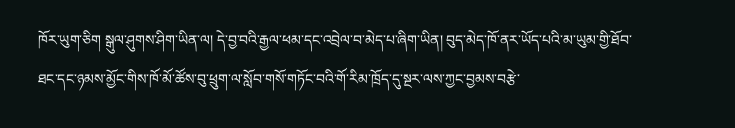ཁོར་ཡུག་ཅིག སྒུལ་ཤུགས་ཤིག་ཡིན་ལ། དེ་བྱ་བའི་རྒྱལ་ཕམ་དང་འབྲེལ་བ་མེད་པ་ཞིག་ཡིན། བུད་མེད་ཁོ་ནར་ཡོད་པའི་མ་ཡུམ་གྱི་ཐོབ་ཐང་དང་ཉམས་མྱོང་གིས་ཁོ་མོ་ཚོས་བུ་ཕྲུག་ལ་སློབ་གསོ་གཏོང་བའི་གོ་རིམ་ཁྲོད་དུ་སྔར་ལས་ཀྱང་བྱམས་བརྩེ་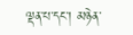ལྡན་པ་དང་། མཉེན་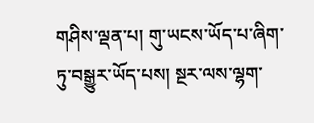གཤིས་ལྡན་པ། གུ་ཡངས་ཡོད་པ་ཞིག་ཏུ་བསྒྱུར་ཡོད་པས། སྔར་ལས་ལྷག་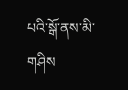པའི་སྒོ་ནས་མི་གཤིས